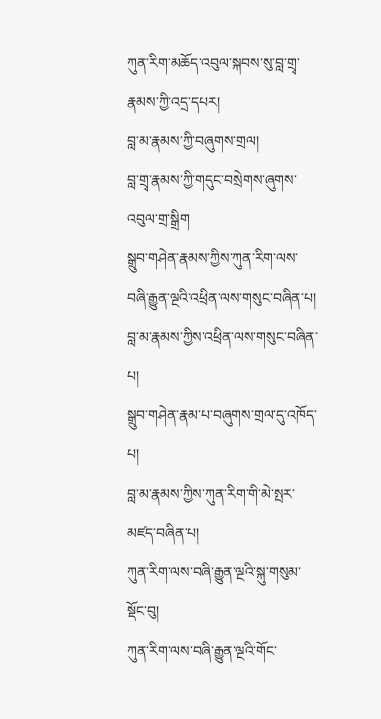ཀུན་རིག་མཆོད་འབུལ་སྐབས་སུ་བླ་གྲྭ་རྣམས་ཀྱི་འདྲ་དཔར།
བླ་མ་རྣམས་ཀྱི་བཞུགས་གྲལ།
བླ་གྲྭ་རྣམས་ཀྱི་གདུང་བསྲེགས་ཞུགས་འབུལ་གྲ་སྒྲིག
སྒྲུབ་གཤེན་རྣམས་ཀྱིས་ཀུན་རིག་ལས་བཞི་རྒྱུན་ལྔའི་འཕྲིན་ལས་གསུང་བཞིན་པ།
བླ་མ་རྣམས་ཀྱིས་འཕྲིན་ལས་གསུང་བཞིན་པ།
སྒྲུབ་གཤེན་རྣམ་པ་བཞུགས་གྲལ་དུ་འཁོད་པ།
བླ་མ་རྣམས་ཀྱིས་ཀུན་རིག་གི་མེ་སྤར་མཛད་བཞིན་པ།
ཀུན་རིག་ལས་བཞི་རྒྱུན་ལྔའི་སྐུ་གསུམ་སྡོང་བུ།
ཀུན་རིག་ལས་བཞི་རྒྱུན་ལྔའི་གོང་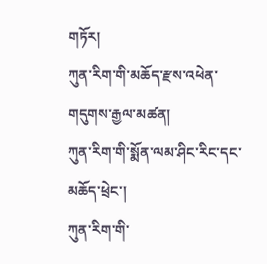གཏོར།
ཀུན་རིག་གི་མཆོད་རྫས་འཕེན་གདུགས་རྒྱལ་མཚན།
ཀུན་རིག་གི་སྨོན་ལམ་ཤིང་རིང་དང་མཆོད་ཕྲེང་།
ཀུན་རིག་གི་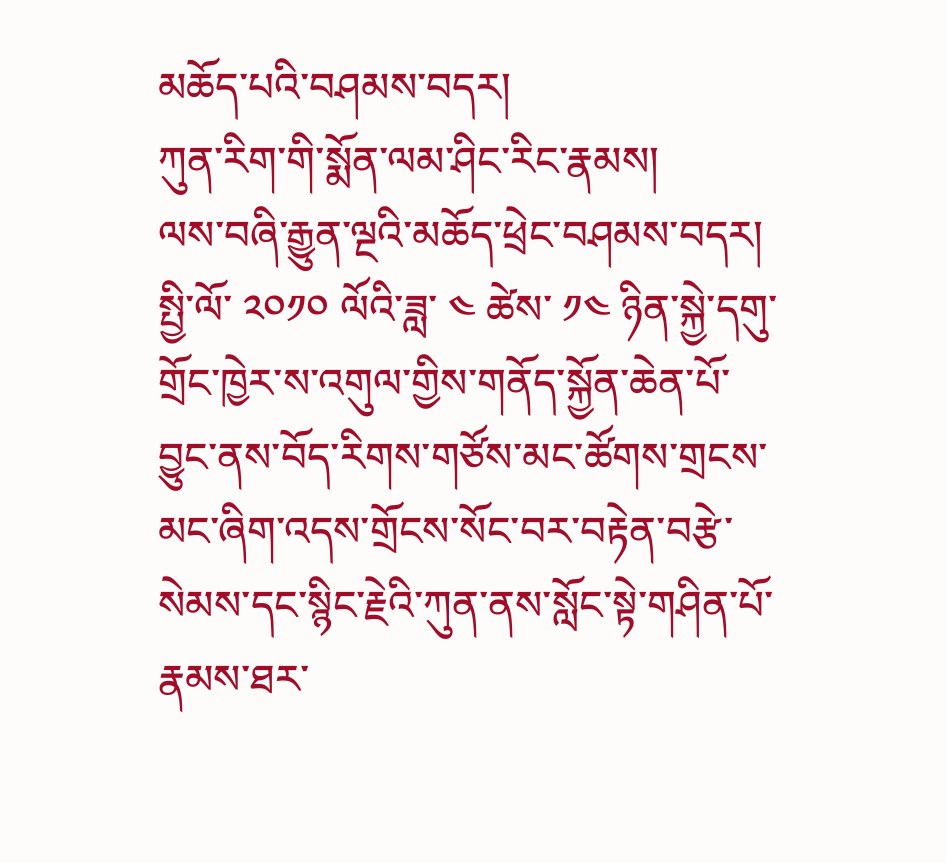མཆོད་པའི་བཤམས་བདར།
ཀུན་རིག་གི་སྨོན་ལམ་ཤིང་རིང་རྣམས།
ལས་བཞི་རྒྱུན་ལྔའི་མཆོད་ཕྲེང་བཤམས་བདར།
སྤྱི་ལོ་ ༢༠༡༠ ལོའི་ཟླ་ ༤ ཚེས་ ༡༤ ཉིན་སྐྱེ་དགུ་གྲོང་ཁྱེར་ས་འགུལ་གྱིས་གནོད་སྐྱོན་ཆེན་པོ་བྱུང་ནས་བོད་རིགས་གཙོས་མང་ཚོགས་གྲངས་མང་ཞིག་འདས་གྲོངས་སོང་བར་བརྟེན་བརྩེ་སེམས་དང་སྙིང་རྗེའི་ཀུན་ནས་སློང་སྟེ་གཤིན་པོ་རྣམས་ཐར་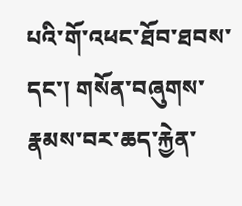པའི་གོ་འཕང་ཐོབ་ཐབས་དང་། གསོན་བཞུགས་རྣམས་བར་ཆད་རྐྱེན་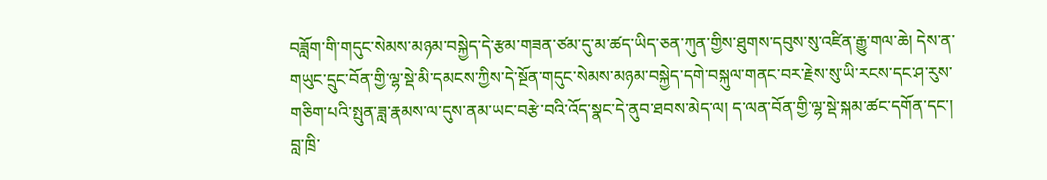བཟློག་གི་གདུང་སེམས་མཉམ་བསྐྱེད་དེ་རྩམ་གཟན་ཙམ་དུ་མ་ཚད་ཡིད་ཅན་ཀུན་གྱིས་ཐུགས་དབུས་སུ་འཛིན་རྒྱུ་གལ་ཆེ། དེས་ན་གཡུང་དྲུང་བོན་གྱི་ལྷ་སྡེ་མི་དམངས་ཀྱིས་དེ་སྔོན་གདུང་སེམས་མཉམ་བསྐྱེད་དགེ་བསྐུལ་གནང་བར་རྗེས་སུ་ཡི་རངས་དང་ཤ་རུས་གཅིག་པའི་སྤུན་ཟླ་རྣམས་ལ་དུས་ནམ་ཡང་བརྩེ་བའི་འོད་སྣང་དེ་ནུབ་ཐབས་མེད་ལ། ད་ལན་བོན་གྱི་ལྷ་སྡེ་སྐམ་ཚང་དགོན་དང་། བླ་ཁྲི་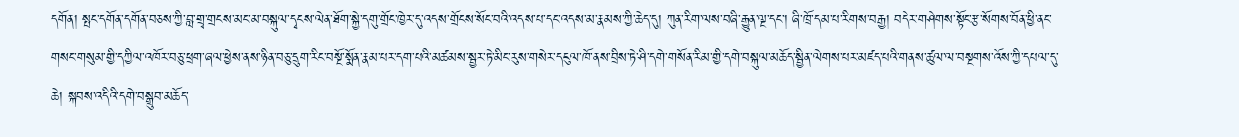དགོན། སྤང་དགོན་དགོན་བཅས་ཀྱི་བླ་གྲྭ་གྲངས་མང་མ་བསྐུལ་དྭངས་ལེན་ཐོག་སྐྱེ་དགུ་གྲོང་ཁྱེར་དུ་འདས་གྲོངས་སོང་བའི་འདས་པ་དང་འདས་མ་རྣམས་ཀྱི་ཆེད་དུ། ཀུན་རིག་ལས་བཞི་རྒྱུན་ལྔ་དང་། ཞི་ཁྲོ་དམ་པ་རིགས་བརྒྱ། བདེར་གཤེགས་སྟོང་རྩ་སོགས་བོན་ཕྱི་ནང་གསང་གསུམ་གྱི་དཀྱིལ་འཁོར་བཅུ་ཕྲག་ཞལ་ཕྱེས་ནས་ཉིན་བཅུ་དྲུག་རིང་བསྔོ་སྨོན་རྣམ་པར་དག་པའི་མཚམས་སྦྱར་ཏེ་མིང་རུས་གསེར་དངུལ་ཁོ་ནས་བྲིས་ཏེ་ཤི་དགེ་གསོན་རིམ་གྱི་དགེ་བསྐུལ་མཆོད་སྦྱིན་ལེགས་པར་མཛད་པའི་གནས་ཚུལ་ལ་བསྔགས་འོས་ཀྱི་དཔལ་དུ་ཆེ། སྐབས་འདིའི་དགེ་བསྒྲུབ་མཆོད་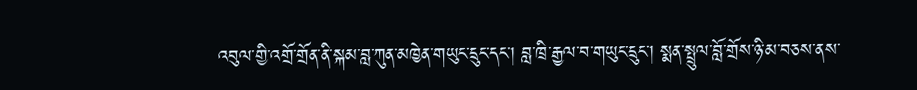འབུལ་གྱི་འགྲོ་གྲོན་ནི་སྐམ་བླ་ཀུན་མཁྱེན་གཡུང་དྲུང་དང་། བླ་ཁྲི་རྒྱལ་བ་གཡུང་དྲུང་། སྨན་སྤྲུལ་བློ་གྲོས་ཉི་མ་བཅས་ནས་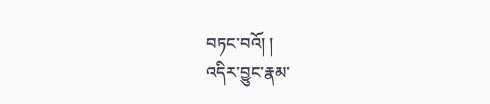བཏང་བའོ། །
འདིར་བྱུང་རྣམ་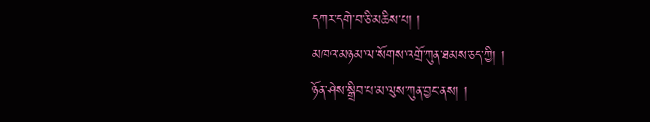དཀར་དགེ་བ་ཅི་མཆིས་པ། །
མཁའ་མཉམ་ལ་སོགས་འགྲོ་ཀུན་ཐམས་ཅད་ཀྱི། །
ཉོན་ཤེས་སྒྲིབ་པ་མ་ལུས་ཀུན་བྱང་ནས། །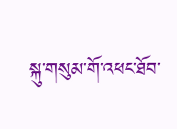སྐུ་གསུམ་གོ་འཕང་ཐོབ་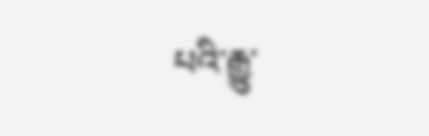པའི་རྒྱུ་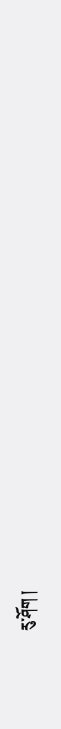རུ་ཤོག །